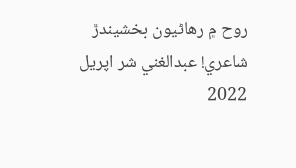روح ۾ رهاڻيون بخشيندڙ شاعري! عبدالغني شر اپريل 2022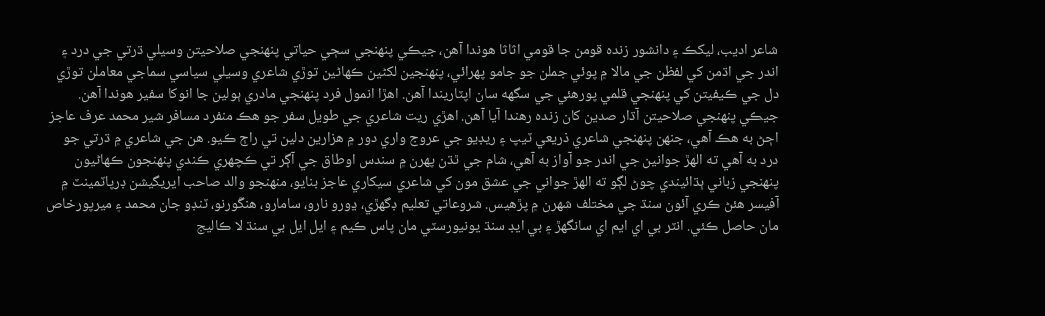شاعر اديب، ليکڪ ۽ دانشور زنده قومن جا قومي اثاثا هوندا آھن، جيڪي پنهنجي سڄي حياتي پنهنجي صلاحيتن وسيلي ڌرتي جي درد ۽ اندر جي اڌمن کي لفظن جي مالا ۾ پوئي جملن جو جامو پهرائي، پنهنجين لکڻين ڪهاڻين توڙي شاعري وسيلي سياسي سماجي معاملن توڙي دل جي ڪيفيتن کي پنهنجي قلمي پورهئي جي سگهه سان اپٽاريندا آھن. اهڙا انمول فرد پنهنجي مادري ٻولين جا انوکا سفير هوندا آھن. جيڪي پنهنجي صلاحيتن آڌار صدين کان زنده رهندا آيا آھن. اهڙي ريت شاعري جي طويل سفر جو هڪ منفرد مسافر شير محمد عرف عاجز اڄڻ به هڪ آھي، جنهن پنهنجي شاعري ذريعي ٽيپ ۽ ريڊيو جي عروج واري دور ۾ هزارين دلين تي راڄ ڪيو. هن جي شاعري ۾ ڌرتي جو درد به آھي ته الهڙ جوانين جي اندر جو آواز به آھي، شام جي ٿڌن پهرن ۾ سندس اوطاق جي آڳر تي ڪچهري ڪندي پنهنجون ڪهاڻيون پنهنجي زباني ٻڌائيندي چوڻ لڳو ته الهڙ جواني جي عشق مون کي شاعري سيکاري عاجز بنايو، منهنجو والد صاحب ايريگيشن ڊرپاٽمينٽ ۾ آفيسر هئڻ ڪري آئون سنڌ جي مختلف شھرن ۾ پڙھيس. شروعاتي تعليم ڊگهڙي، ڍورو نارو، سامارو، هنڱورنو، ٽنڊو جان محمد ۽ ميرپورخاص مان حاصل ڪئي. انٽر بي اي ايم اي سانگهڙ ۽ بي ايڊ سنڌ يونيورسٽي مان پاس ڪيم ۽ ايل ايل بي سنڌ لا ڪاليج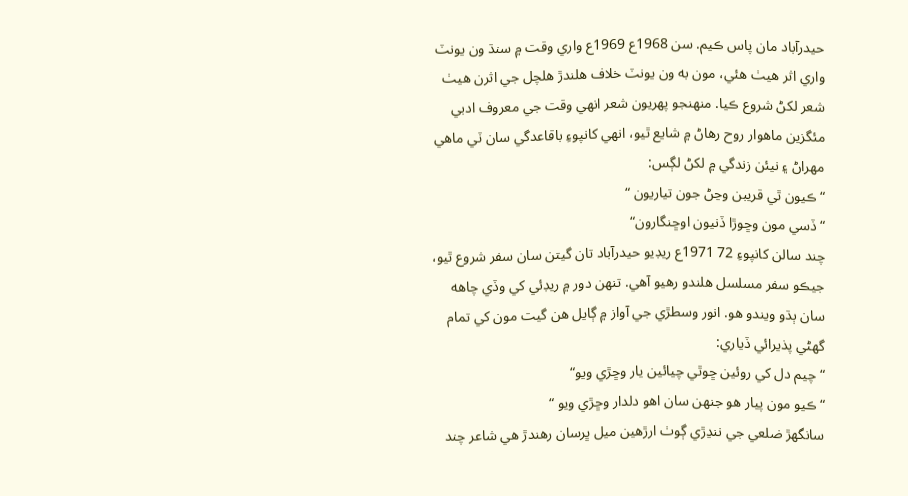حيدرآباد مان پاس ڪيم. سن 1968ع 1969ع واري وقت ۾ سنڌ ون يونٽ واري اثر هيٺ ھئي، مون به ون يونٽ خلاف هلندڙ ھلچل جي اثرن هيٺ شعر لکڻ شروع ڪيا. منهنجو پهريون شعر انهي وقت جي معروف ادبي مئگزين ماهوار روح رهاڻ ۾ شايع ٿيو، انهي کانپوءِ باقاعدگي سان ٽي ماهي مهراڻ ۽ نيئن زندگي ۾ لکڻ لڳس:
“ڪيون ٿي قريبن وڃڻ جون تياريون “
“ڏسي مون وڇوڙا ڏنيون اوڇنگارون“
چند سالن کانپوءِ 72 1971ع ريڊيو حيدرآباد تان گيتن سان سفر شروع ٿيو، جيڪو سفر مسلسل هلندو رهيو آھي. تنهن دور ۾ ريڊئي کي وڏي چاهه سان ٻڌو ويندو هو. انور وسطڙي جي آواز ۾ ڳايل هن گيت مون کي تمام گهڻي پذيرائي ڏياري:
“چيم دل کي روئين ڇوٿي چيائين يار وڇڙي ويو“
“ڪيو مون پيار هو جنهن سان اهو دلدار وڇڙي ويو “
سانگهڙ ضلعي جي ننڍڙي ڳوٺ ارڙھين ميل ڀرسان رهندڙ هي شاعر چند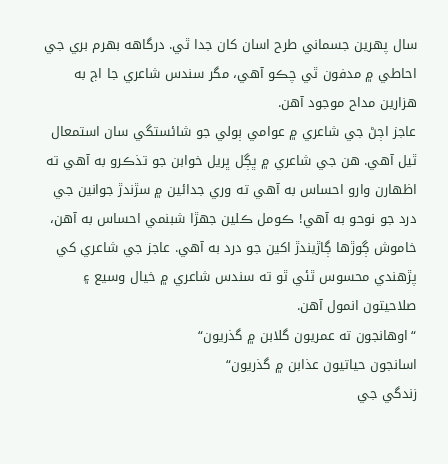سال پهرين جسماني طرح اسان کان جدا ٿي. درگاهه بهرم بري جي احاطي ۾ مدفون ٿي چڪو آھي، مگر سندس شاعري جا اڄ به هزارين مداح موجود آھن.
عاجز اڄڻ جي شاعري ۾ عوامي ٻولي جو شائستگي سان استمعال ٿيل آھي. هن جي شاعري ۾ ڀڳل ڀريل خوابن جو تذڪرو به آھي ته اظھارن وارو احساس به آھي ته وري جدائين ۾ سڙندڙ جوانين جي درد جو نوحو به آھي! ڪومل ڪلين جهڙا شبنمي احساس به آھن، خاموش ڳوڙھا ڳاڙيندڙ اکين جو درد به آھي. عاجز جي شاعري کي پڙھندي محسوس ٿئي ٿو ته سندس شاعري ۾ خيال وسيع ۽ صلاحيتون انمول آھن.
“اوهانجون ته عمريون گلابن ۾ گذريون“
اسانجون حياتيون عذابن ۾ گذريون“
زندگي جي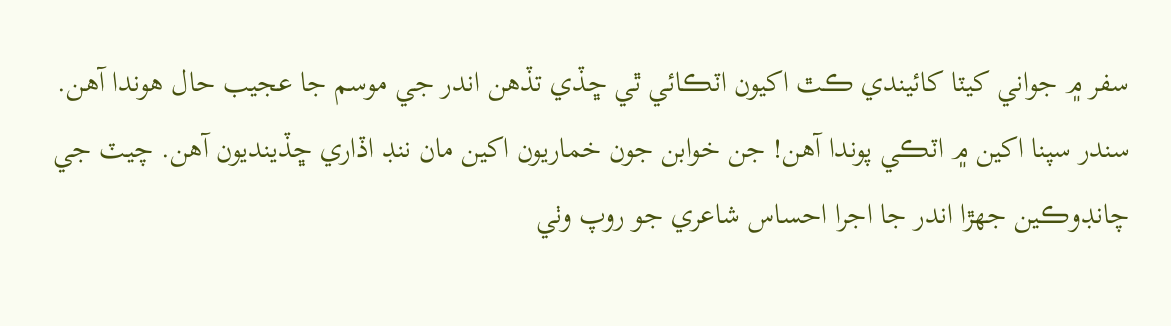سفر ۾ جواني کيٽا کائيندي ڪٿ اکيون اٽڪائي ٿي ڇڏي تڏھن اندر جي موسم جا عجيب حال هوندا آھن. سندر سپنا اکين ۾ اٽڪي پوندا آھن! جن خوابن جون خماريون اکين مان ننڊ اڏاري ڇڏينديون آھن. چيٽ جي چانڊوڪين جهڙا اندر جا اجرا احساس شاعري جو روپ وٺي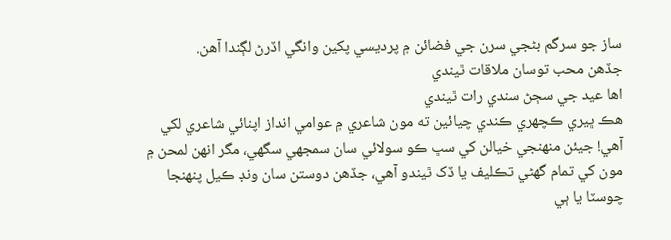ساز جو سرگم بڻجي سرن جي فضائن ۾ پرديسي پکين وانگي اڏرڻ لڳندا آھن.
جڏھن محب توسان ملاقات ٿيندي
اها عيد جي سڄڻ سندي رات ٿيندي
هڪ ڀيري ڪچهري ڪندي چيائين ته مون شاعري ۾ عوامي انداز اپنائي شاعري لکي آھي! جيئن منهنجي خيالن کي سڀ ڪو سولائي سان سمجهي سگهي، مگر انهن لمحن ۾ مون کي تمام گهڻي تڪليف يا ڏک ٿيندو آھي، جڏھن دوستن سان ونڊ ڪيل پنهنجا چوسٽا يا ٻي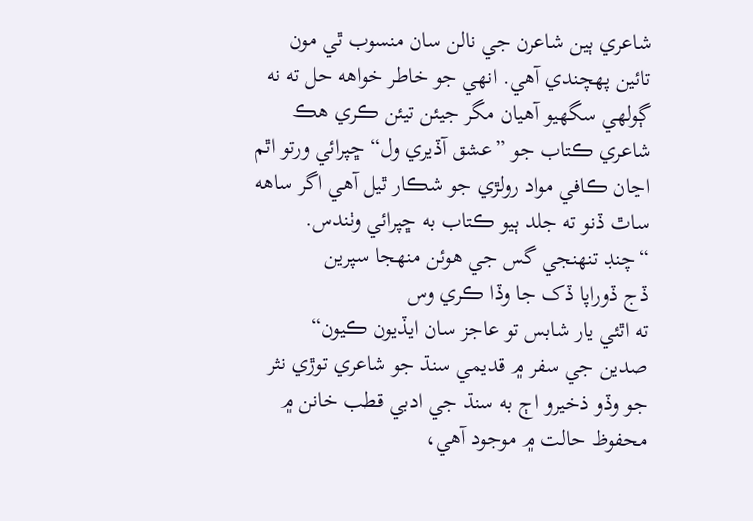شاعري ٻين شاعرن جي نالن سان منسوب ٿي مون تائين پهچندي آھي. انهي جو خاطر خواهه حل ته نه ڳولهي سگهيو آھيان مگر جيئن تيئن ڪري هڪ شاعري ڪتاب جو ”عشق آڏيري ول“ ڇپرائي ورتو اٿم اڃان ڪافي مواد رولڙي جو شڪار ٿيل آھي اگر ساهه ساٿ ڏنو ته جلد ٻيو ڪتاب به ڇپرائي وٺندس.
“چنڊ تنهنجي گس جي هوئن منهجا سپرين
ڏج ڏوراپا ڏک جا وڏا ڪري وس
ته اٿئي يار شابس تو عاجز سان ايڏيون ڪيون“
صدين جي سفر ۾ قديمي سنڌ جو شاعري توڙي نثر جو وڏو ذخيرو اڄ به سنڌ جي ادبي قطب خانن ۾ محفوظ حالت ۾ موجود آھي،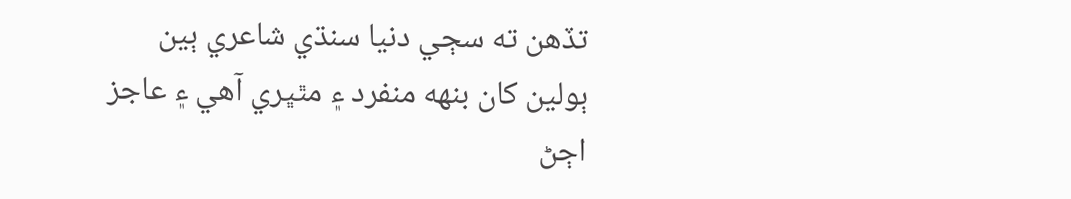تڏھن ته سڄي دنيا سنڌي شاعري ٻين ٻولين کان بنهه منفرد ۽ مٿڀري آھي ۽ عاجز اڄڻ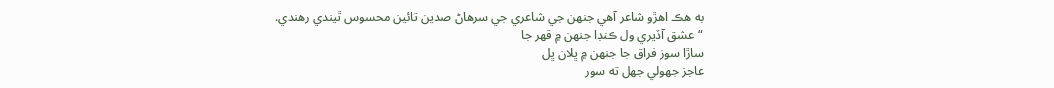به هڪ اهڙو شاعر آھي جنهن جي شاعري جي سرهاڻ صدين تائين محسوس ٿيندي رهندي.
“عشق آڏيري ول ڪنڊا جنهن ۾ قهر جا
ساڙا سوز فراق جا جنهن ۾ ڀلان ڀل
عاجز جهولي جهل ته سور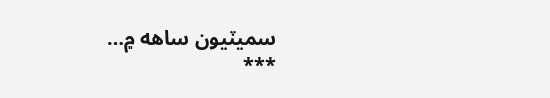سميٽيون ساهه ۾…
***